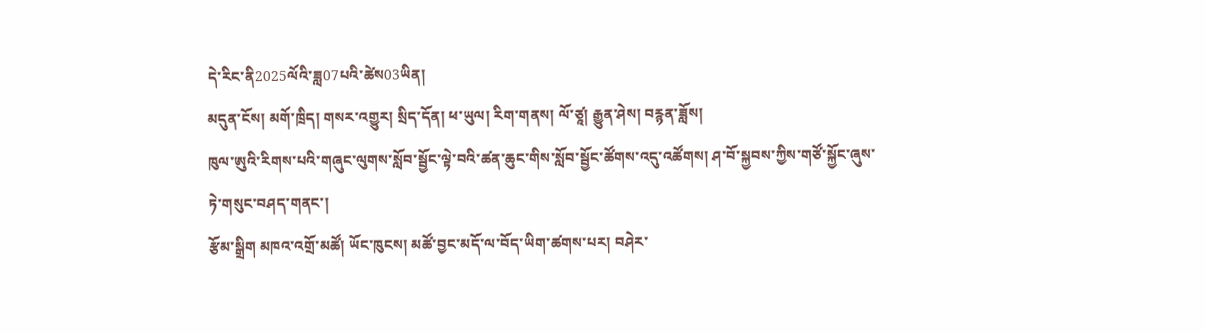དེ་རིང་ནི2025ལོའི་ཟླ07པའི་ཚེས03ཡིན།
མདུན་ངོས། མགོ་ཁྲིད། གསར་འགྱུར། སྲིད་དོན། ཕ་ཡུལ། རིག་གནས། ལོ་ཙཱ། རྒྱུན་ཤེས། བརྙན་ཟློས།
ཁུལ་ཨུའི་རིགས་པའི་གཞུང་ལུགས་སློབ་སྦྱོང་ལྟེ་བའི་ཚན་ཆུང་གིས་སློབ་སྦྱོང་ཚོགས་འདུ་འཚོགས། ཤ་བོ་སྐྱབས་ཀྱིས་གཙོ་སྐྱོང་ཞུས་ཏེ་གསུང་བཤད་གནང་།
རྩོམ་སྒྲིག མཁའ་འགྲོ་མཚོ། ཡོང་ཁུངས། མཚོ་བྱང་མདོ་ལ་བོད་ཡིག་ཚགས་པར། བཤེར་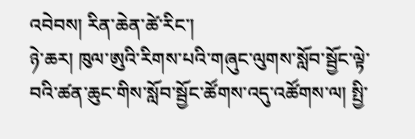འབེབས། རིན་ཆེན་ཚེ་རིང་།
ཉེ་ཆར། ཁུལ་ཨུའི་རིགས་པའི་གཞུང་ལུགས་སློབ་སྦྱོང་ལྟེ་བའི་ཚན་ཆུང་གིས་སློབ་སྦྱོང་ཚོགས་འདུ་འཚོགས་ལ། སྤྱི་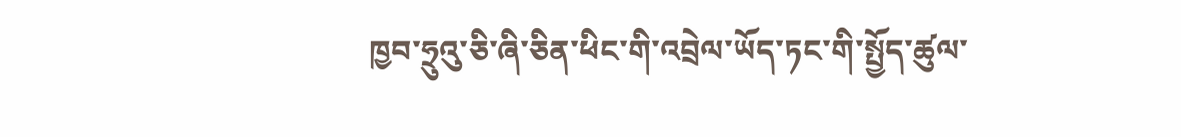ཁྱབ་ཧྲུའུ་ཅི་ཞི་ཅིན་ཕིང་གི་འབྲེལ་ཡོད་ཏང་གི་སྤྱོད་ཚུལ་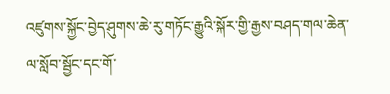འཛུགས་སྐྱོང་བྱེད་ཤུགས་ཆེ་རུ་གཏོང་རྒྱུའི་སྐོར་གྱི་རྒྱས་བཤད་གལ་ཆེན་ལ་སློབ་སྦྱོང་དང་གོ་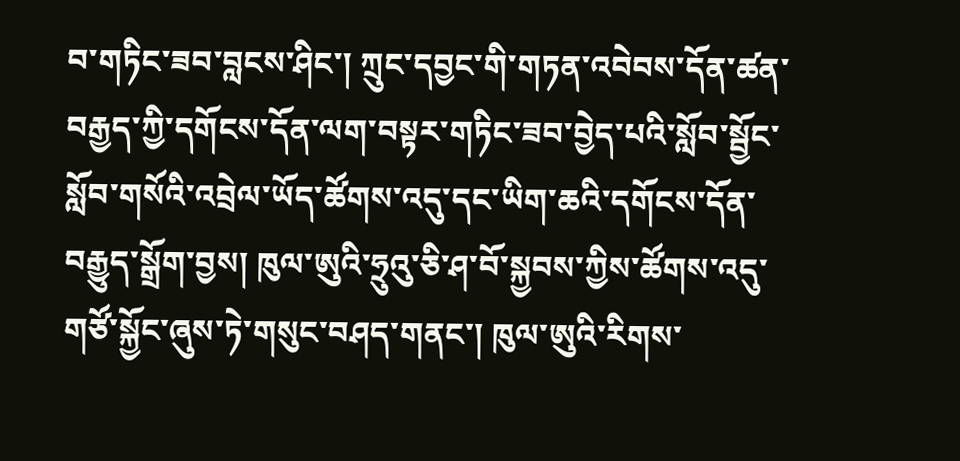བ་གཏིང་ཟབ་བླངས་ཤིང་། ཀྲུང་དབྱང་གི་གཏན་འབེབས་དོན་ཚན་བརྒྱད་ཀྱི་དགོངས་དོན་ལག་བསྟར་གཏིང་ཟབ་བྱེད་པའི་སློབ་སྦྱོང་སློབ་གསོའི་འབྲེལ་ཡོད་ཚོགས་འདུ་དང་ཡིག་ཆའི་དགོངས་དོན་བརྒྱུད་སྒྲོག་བྱས། ཁུལ་ཨུའི་ཧྲུའུ་ཅི་ཤ་བོ་སྐྱབས་ཀྱིས་ཚོགས་འདུ་གཙོ་སྐྱོང་ཞུས་ཏེ་གསུང་བཤད་གནང་། ཁུལ་ཨུའི་རིགས་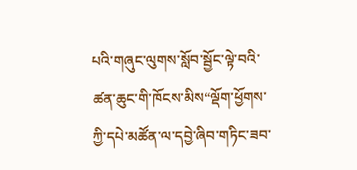པའི་གཞུང་ལུགས་སློབ་སྦྱོང་ལྟེ་བའི་ཚན་ཆུང་གི་ཁོངས་མིས“ལྡོག་ཕྱོགས་ཀྱི་དཔེ་མཚོན་ལ་དབྱེ་ཞིབ་གཏིང་ཟབ་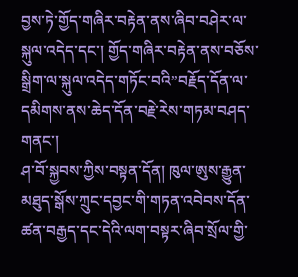བྱས་ཏེ་གྱོད་གཞིར་བརྟེན་ནས་ཞིབ་བཤེར་ལ་སྐུལ་འདེད་དང་། གྱོད་གཞིར་བརྟེན་ནས་བཅོས་སྒྲིག་ལ་སྐུལ་འདེད་གཏོང་བའི”བརྗོད་དོན་ལ་དམིགས་ནས་ཆེད་དོན་བརྗེ་རེས་གཏམ་བཤད་གནང་།
ཤ་བོ་སྐྱབས་ཀྱིས་བསྟན་དོན། ཁུལ་ཨུས་རྒྱུན་མཐུད་སྒོས་ཀྲུང་དབྱང་གི་གཏན་འབེབས་དོན་ཚན་བརྒྱད་དང་དེའི་ལག་བསྟར་ཞིབ་སྲོལ་གྱི་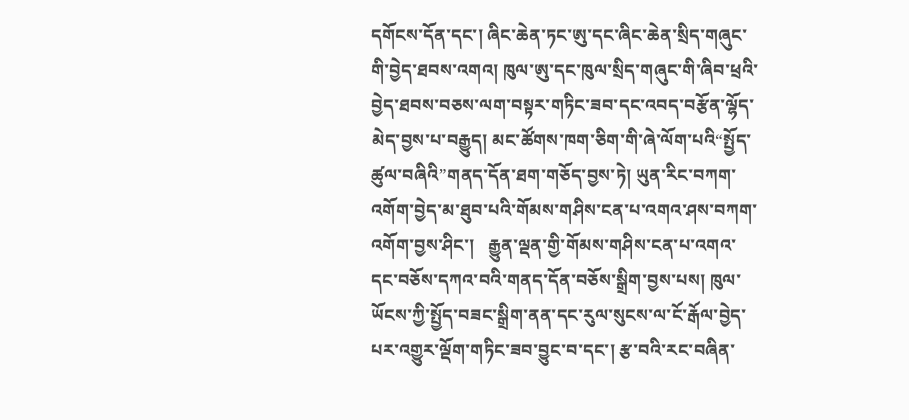དགོངས་དོན་དང་། ཞིང་ཆེན་ཏང་ཨུ་དང་ཞིང་ཆེན་སྲིད་གཞུང་གི་བྱེད་ཐབས་འགའ། ཁུལ་ཨུ་དང་ཁུལ་སྲིད་གཞུང་གི་ཞིབ་ཕྲའི་བྱེད་ཐབས་བཅས་ལག་བསྟར་གཏིང་ཟབ་དང་འབད་བརྩོན་ལྷོད་མེད་བྱས་པ་བརྒྱུད། མང་ཚོགས་ཁག་ཅིག་གི་ཞེ་ལོག་པའི“སྤྱོད་ཚུལ་བཞིའི”གནད་དོན་ཐག་གཅོད་བྱས་ཏེ། ཡུན་རིང་བཀག་འགོག་བྱེད་མ་ཐུབ་པའི་གོམས་གཤིས་ངན་པ་འགའ་ཤས་བཀག་འགོག་བྱས་ཤིང་།   རྒྱུན་ལྡན་གྱི་གོམས་གཤིས་ངན་པ་འགའ་དང་བཅོས་དཀའ་བའི་གནད་དོན་བཅོས་སྒྲིག་བྱས་པས། ཁུལ་ཡོངས་ཀྱི་སྤྱོད་བཟང་སྒྲིག་ནན་དང་རུལ་སུངས་ལ་ངོ་རྒོལ་བྱེད་པར་འགྱུར་ལྡོག་གཏིང་ཟབ་བྱུང་བ་དང་། རྩ་བའི་རང་བཞིན་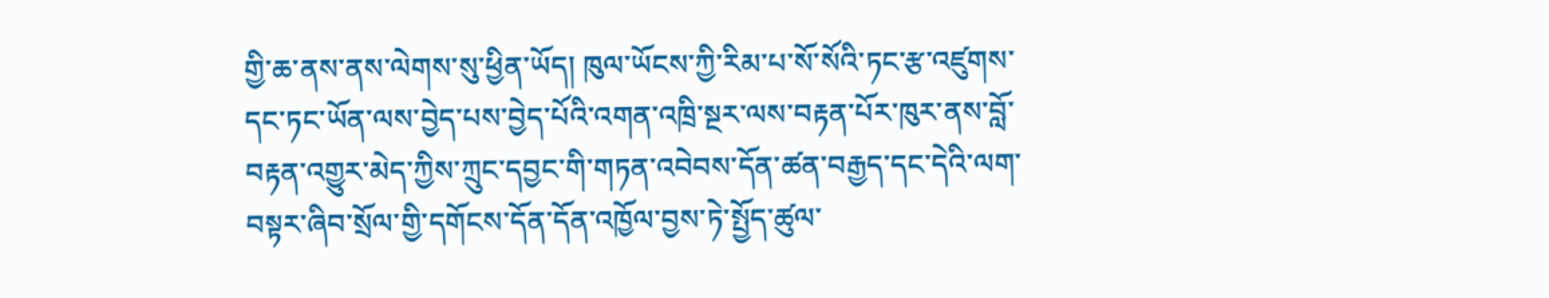གྱི་ཆ་ནས་ནས་ལེགས་སུ་ཕྱིན་ཡོད། ཁུལ་ཡོངས་ཀྱི་རིམ་པ་སོ་སོའི་ཏང་རྩ་འཛུགས་དང་ཏང་ཡོན་ལས་བྱེད་པས་བྱེད་པོའི་འགན་འཁྲི་སྔར་ལས་བརྟན་པོར་ཁུར་ནས་བློ་བརྟན་འགྱུར་མེད་ཀྱིས་ཀྲུང་དབྱང་གི་གཏན་འབེབས་དོན་ཚན་བརྒྱད་དང་དེའི་ལག་བསྟར་ཞིབ་སྲོལ་གྱི་དགོངས་དོན་དོན་འཁྱོལ་བྱས་ཏེ་སྤྱོད་ཚུལ་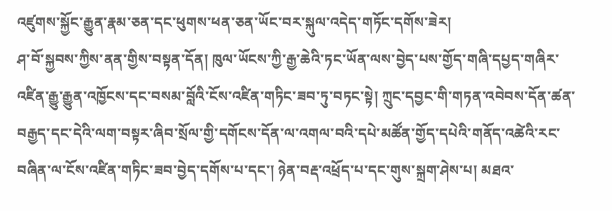འཛུགས་སྐྱོང་རྒྱུན་རྣམ་ཅན་དང་ཕུགས་ཕན་ཅན་ཡོང་བར་སྐུལ་འདེད་གཏོང་དགོས་ཟེར།
ཤ་བོ་སྐྱབས་ཀྱིས་ནན་གྱིས་བསྟན་དོན། ཁུལ་ཡོངས་ཀྱི་རྒྱ་ཆེའི་ཏང་ཡོན་ལས་བྱེད་པས་གྱོད་གཞི་དཔྱད་གཞིར་འཛིན་རྒྱུ་རྒྱུན་འཁྱོངས་དང་བསམ་བློའི་ངོས་འཛིན་གཏིང་ཟབ་ཏུ་བཏང་སྟེ། ཀྲུང་དབྱང་གི་གཏན་འབེབས་དོན་ཚན་བརྒྱད་དང་དེའི་ལག་བསྟར་ཞིབ་སྲོལ་གྱི་དགོངས་དོན་ལ་འགལ་བའི་དཔེ་མཚོན་གྱོད་དཔེའི་གནོད་འཚེའི་རང་བཞིན་ལ་ངོས་འཛིན་གཏིང་ཟབ་བྱེད་དགོས་པ་དང་། ཉེན་བརྡ་འཕྲོད་པ་དང་གུས་སྐྲག་ཤེས་པ། མཐའ་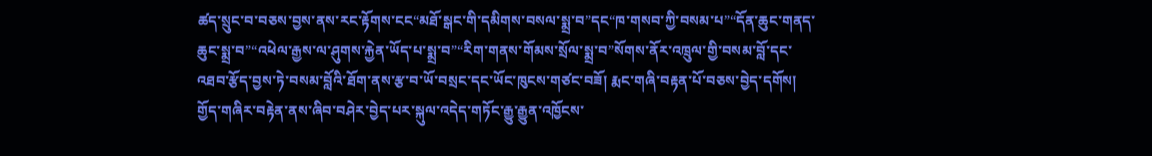ཚད་སྲུང་བ་བཅས་བྱས་ནས་རང་རྟོགས་ངང“མཐོ་སྒང་གི་དམིགས་བསལ་སྨྲ་བ”དང“ཁ་གསབ་ཀྱི་བསམ་པ”“དོན་ཆུང་གནད་ཆུང་སྨྲ་བ”“འཕེལ་རྒྱས་ལ་ཤུགས་རྐྱེན་ཡོད་པ་སྨྲ་བ”“རིག་གནས་གོམས་སྲོལ་སྨྲ་བ”སོགས་ནོར་འཁྲུལ་གྱི་བསམ་བློ་དང་འཐབ་རྩོད་བྱས་ཏེ་བསམ་བློའི་ཐོག་ནས་རྩ་བ་ཡོ་བསྲང་དང་ཡོང་ཁུངས་གཙང་བཟོ། རྨང་གཞི་བརྟན་པོ་བཅས་བྱེད་དགོས། གྱོད་གཞིར་བརྟེན་ནས་ཞིབ་བཤེར་བྱེད་པར་སྐུལ་འདེད་གཏོང་རྒྱུ་རྒྱུན་འཁྱོངས་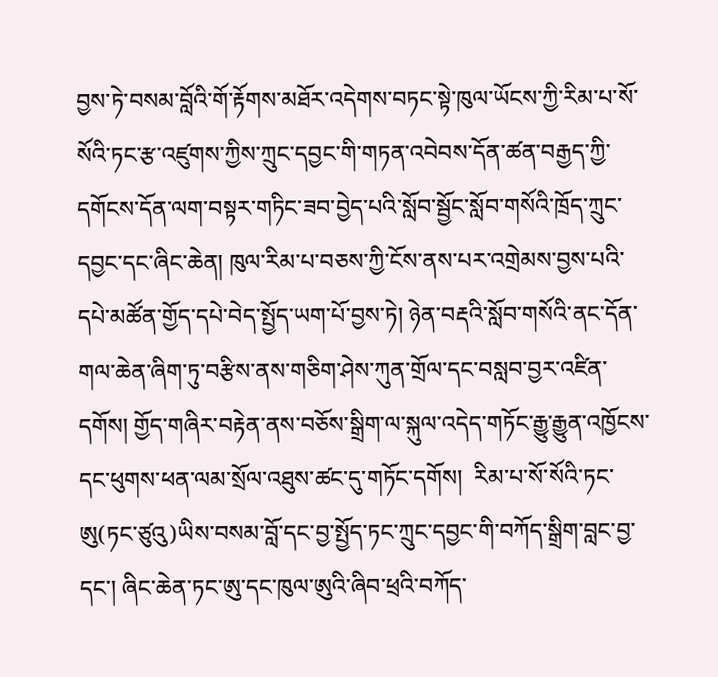བྱས་ཏེ་བསམ་བློའི་གོ་རྟོགས་མཐོར་འདེགས་བཏང་སྟེ་ཁུལ་ཡོངས་ཀྱི་རིམ་པ་སོ་སོའི་ཏང་རྩ་འཛུགས་ཀྱིས་ཀྲུང་དབྱང་གི་གཏན་འབེབས་དོན་ཚན་བརྒྱད་ཀྱི་དགོངས་དོན་ལག་བསྟར་གཏིང་ཟབ་བྱེད་པའི་སློབ་སྦྱོང་སློབ་གསོའི་ཁྲོད་ཀྲུང་དབྱང་དང་ཞིང་ཆེན། ཁུལ་རིམ་པ་བཅས་ཀྱི་ངོས་ནས་པར་འགྲེམས་བྱས་པའི་དཔེ་མཚོན་གྱོད་དཔེ་བེད་སྤྱོད་ཡག་པོ་བྱས་ཏེ། ཉེན་བརྡའི་སློབ་གསོའི་ནང་དོན་གལ་ཆེན་ཞིག་ཏུ་བརྩིས་ནས་གཅིག་ཤེས་ཀུན་གྲོལ་དང་བསླབ་བྱར་འཛིན་དགོས། གྱོད་གཞིར་བརྟེན་ནས་བཅོས་སྒྲིག་ལ་སྐུལ་འདེད་གཏོང་རྒྱུ་རྒྱུན་འཁྱོངས་དང་ཕུགས་ཕན་ལམ་སྲོལ་འཐུས་ཚང་དུ་གཏོང་དགོས།  རིམ་པ་སོ་སོའི་ཏང་ཨུ(ཏང་ཙུའུ)ཡིས་བསམ་བློ་དང་བྱ་སྤྱོད་ཏང་ཀྲུང་དབྱང་གི་བཀོད་སྒྲིག་བླང་བྱ་དང་། ཞིང་ཆེན་ཏང་ཨུ་དང་ཁུལ་ཨུའི་ཞིབ་ཕྲའི་བཀོད་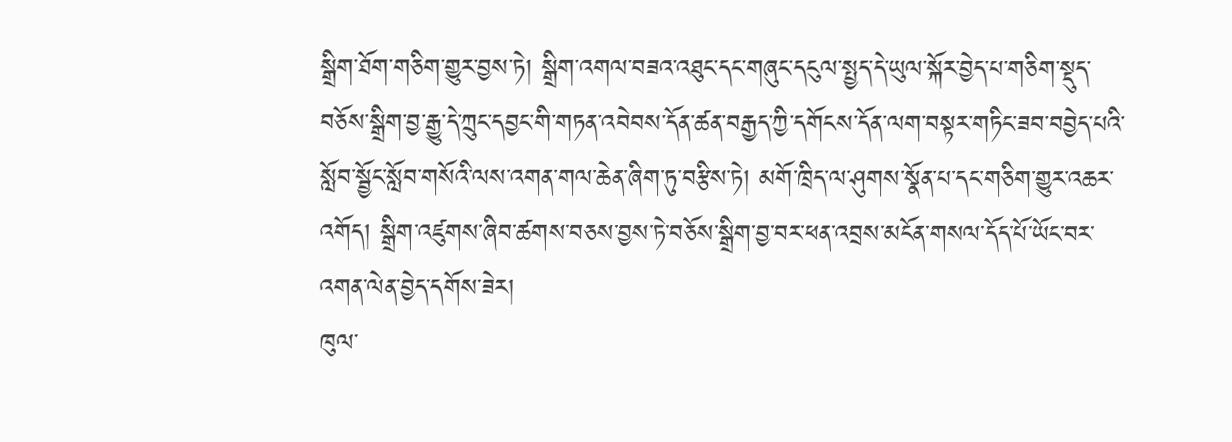སྒྲིག་ཐོག་གཅིག་གྱུར་བྱས་ཏེ། སྒྲིག་འགལ་བཟའ་འཐུང་དང་གཞུང་དངུལ་སྤྱད་དེ་ཡུལ་སྐོར་བྱེད་པ་གཅིག་སྡུད་བཅོས་སྒྲིག་བྱ་རྒྱུ་དེ་ཀྲུང་དབྱང་གི་གཏན་འབེབས་དོན་ཚན་བརྒྱད་ཀྱི་དགོངས་དོན་ལག་བསྟར་གཏིང་ཟབ་བབྱེད་པའི་སློབ་སྦྱོང་སློབ་གསོའི་ལས་འགན་གལ་ཆེན་ཞིག་ཏུ་བརྩིས་ཏེ། མགོ་ཁྲིད་ལ་ཤུགས་སྣོན་པ་དང་གཅིག་གྱུར་འཆར་འགོད། སྒྲིག་འཛུགས་ཞིབ་ཚགས་བཅས་བྱས་ཏེ་བཅོས་སྒྲིག་བྱ་བར་ཕན་འབྲས་མངོན་གསལ་དོད་པོ་ཡོང་བར་འགན་ལེན་བྱེད་དགོས་ཟེར།
ཁུལ་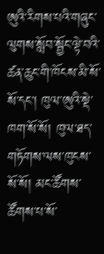ཨུའི་རིགས་པའི་གཞུང་ལུགས་སློབ་སྦྱོང་ལྟེ་བའི་ཚན་ཆུང་གི་ཁོངས་མི་སོ་སོ་དང་། ཁུལ་ཨུའི་སྡེ་ཁག་སོ་སོ། ཁུལ་ཐད་གཏོགས་ལས་ཁུངས་སོ་སོ། མང་ཚོགས་ཚོགས་པ་སོ་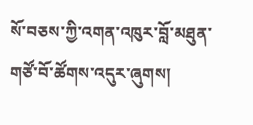སོ་བཅས་ཀྱི་འགན་འཁུར་བློ་མཐུན་གཙོ་བོ་ཚོགས་འདུར་ཞུགས།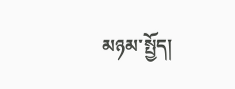མཉམ་སྤྱོད།